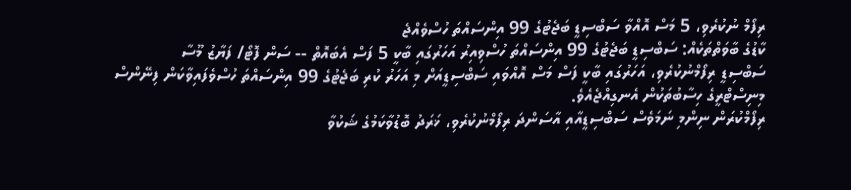ރިފޯމް ނުކުރެވި، 5 މަސް އޮއްވާ ސަބްސިޑީ ބަޖެޓުގެ 99 އިންސައްތަ ހުސްވެއްޖެ
ކާޑުގެ ބާވަތްތަކެއް: ސަބްސިޑީ ބަޖެޓުގެ 99 އިންސައްތަ ހުސްވިއިރު އަހަރުގައި ބާކީ 5 ފަސް އެބައޮތް -- ސަން ފޮޓޯ/ ފަޔާޒު މޫސާ
ސަބްސިޑީ ރިފޯމްނުކުރެވި، އަހަރުގައި ބާކީ ފަސް މަސް އޮއްވައި ސަބްސިޑީއަށް މި އަހަރު ކުރި ބަޖެޓުގެ 99 އިންސައްތަ ހުސްވެފައިވާކަން ފިނޭންސް މިނިސްޓްރީގެ ހިސާބުތަކުން އެނގިއްޖެއެވެ.
ރިފޯމްކުރަން ނިންމި ނަމަވެސް ސަބްސިޑީއާއި އާސަންދަ ރިފޯމްނުކުރެވި، ޚަރަދު ބޮޑުވާކަމުގެ ޝަކުވާ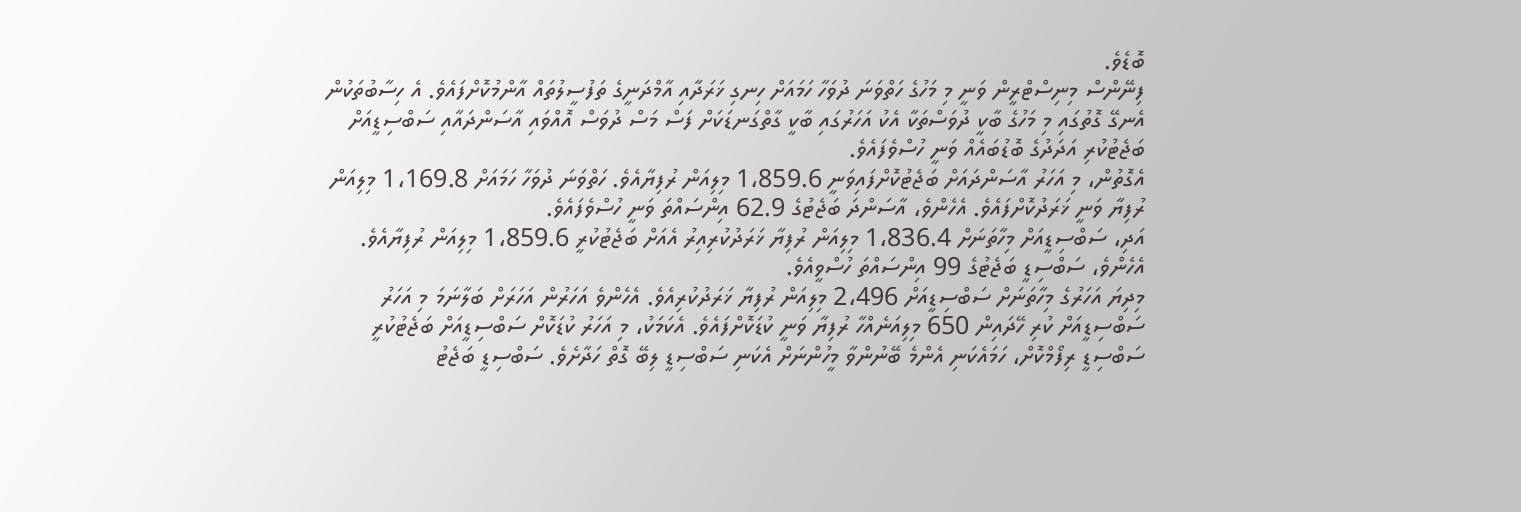ބޮޑެވެ.
ފިނޭންސް މިނިސްޓްރީން ވަނީ މި މަހުގެ ހަތްވަނަ ދުވަހާ ހަމައަށް ހިނގި ޚަރަދާއި އާމްދަނީގެ ތަފުސީލުތައް އާންމުކޮށްފައެވެ. އެ ހިސާބުތަކުން އެނގޭ ގޮތުގައި މި މަހުގެ ބާކީ ދުވަސްތަކާ އެކު އަހަރުގައި ބާކީ ގާތްގަނޑަކަށް ފަސް މަސް ދުވަސް އޮއްވައި އާސަންދައާއި ސަބްސިޑީއަށް ބަޖެޓުކުރި އަދަދުގެ ބޮޑުބައެއް ވަނީ ހުސްވެފައެވެ.
އެގޮތުން، މި އަހަރު އާސަންދައަށް ބަޖެޓުކޮށްފައިވަނީ 1،859.6 މިލިއަން ރުފިޔާއެވެ. ހަތްވަނަ ދުވަހާ ހަމައަށް 1،169.8 މިލިއަން ރުފިޔާ ވަނީ ޚަރަދުކޮށްފައެވެ. އެހެންވެ، އާސަންދަ ބަޖެޓުގެ 62.9 އިންސައްތަ ވަނީ ހުސްވެފައެވެ.
އަދި، ސަބްސިޑީއަށް މިހާތަނަށް 1،836.4 މިލިއަން ރުފިޔާ ޚަރަދުކުރިއިރު އެއަށް ބަޖެޓުކުރީ 1،859.6 މިލިއަން ރުފިޔާއެވެ. އެހެންވެ، ސަބްސިޑީ ބަޖެޓުގެ 99 އިންސައްތަ ހުސްވީއެވެ.
މިދިޔަ އަހަރުގެ މިހާތަނަށް ސަބްސިޑީއަށް 2،496 މިލިއަން ރުފިޔާ ޚަރަދުކުރިއެވެ. އެހެންވެ އަހަރުން އަހަރަށް ބަލާނަމަ މި އަހަރު ސަބްސިޑީއަށް ކުރި ހޭދައިން 650 މިލިއަނެއްހާ ރުފިޔާ ވަނީ ކުޑަކޮށްފައެވެ. އެކަމަކު، މި އަހަރު ކުޑަކޮށް ސަބްސިޑީއަށް ބަޖެޓުކުރީ ސަބްސިޑީ ރިފޯމްކޮށް، ހަމައެކަނި އެންމެ ބޭނުންވާ މީހުންނަށް އެކަނި ސަބްސިޑީ ލިބޭ ގޮތް ހަދާށެވެ. ސަބްސިޑީ ބަޖެޓު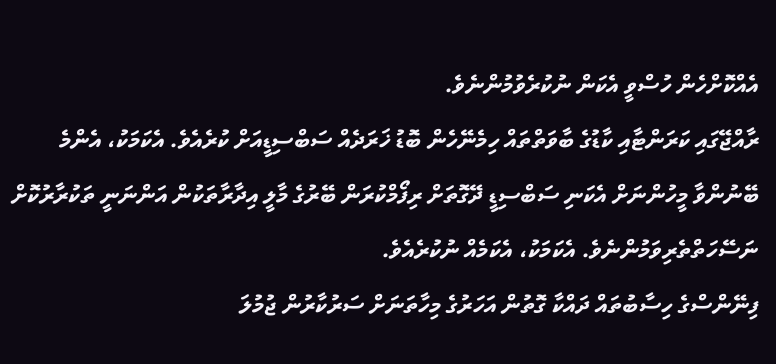އެއްކޮށްހެން ހުސްވީ އެކަން ނުކުރެވުމުންނެވެ.
ރާއްޖޭގައި ކަރަންޓާއި ކާޑުގެ ބާވަތްތައް ހިމެނޭހެން ބޮޑު ޚަރަދެއް ސަބްސިޑީއަށް ކުރެއެވެ. އެކަމަކު، އެންމެ ބޭނުންވާ މީހުންނަށް އެކަނި ސަބްސިޑީ ދޭގޮތަށް ރިފޯމްކުރަން ބޭރުގެ މާލީ އިދާރާތަކުން އަންނަނީ ތަކުރާރުކޮށް ނަސޭހަތްތެރިވަމުންނެވެ. އެކަމަކު، އެކަމެއް ނުކުރެއެވެ.
ފިނޭންސްގެ ހިސާބުތައް ދައްކާ ގޮތުން އަހަރުގެ މިހާތަނަށް ސަރުކާރުން ޖުމުލަ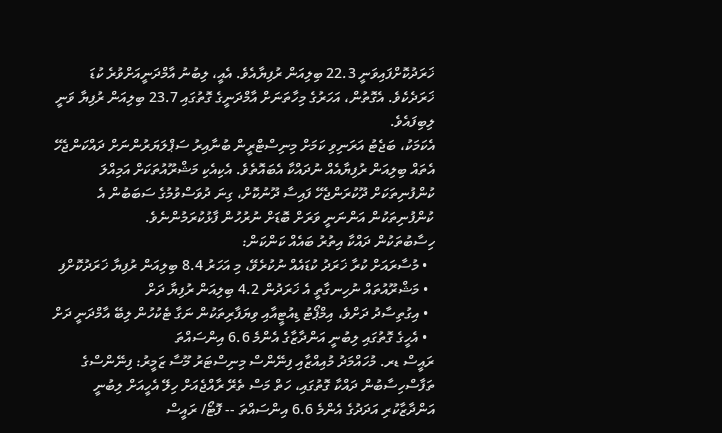ޚަރަދުކޮށްފައިވަނީ 22.3 ބިލިއަން ރުފިޔާއެވެ. އެއީ، ލިބުނު އާމްދަނީއަށްވުރެ ކުޑަ ޚަރަދެކެވެ. އެގޮތުން، އަހަރުގެ މިހާތަނަށް އާމްދަނީގެ ގޮތުގައި 23.7 ބިލިއަން ރުފިޔާ ވަނީ ލިބިފައެވެ.
އެކަމަކު، ބަޖެޓު އަރަނިވި ކަމަށް މިނިސްޓްރީން ބުނާއިރު ސަޕްލަޔަރުންނަށް ދައްކަންޖެހޭ އެތައް ބިލިއަން ރުފިޔާއެއް ނުދައްކާ އެބައޮތެވެ. އެކިއެކި މަޝްރޫއުތަކަށް އަމިއްލަ ކުންފުނިތަކަށް ދޫކުރަންޖެހޭ ފައިސާ ދޫނުކޮށް، ގިނަ ދުވަސްވުމުގެ ސަބަބުން އެ ކުންފުނިތަކުން އަންނަނީ ވަރަށް ބޮޑަށް ނުރުހުން ފާޅުކުރަމުންނެވެ.
ހިސާބުތަކުން ދައްކާ އިތުރު ބައެއް ކަންކަން:
  • މުސާރައަށް ކުރާ ޚަރަދު ކުޑައެއް ނުކުރެވޭ، މި އަހަރު 8.4 ބިލިއަން ރުފިޔާ ޚަރަދުކޮށްފި
  • މަޝްރޫއުތައް ނުހިނގާތީ އެ ޚަރަދުން 4.2 ބިލިއަން ރުފިޔާ ދަށް
  • އިގުތިސާދު ދަށްވެ، އިމްޕޯޓު ޑިއުޓީއާއި ވިޔަފާރިތަކުން ނަގާ ޓެކުހުން ލިބޭ އާމްދަނީ ދަށް
  • އެހީގެ ގޮތުގައި ލިބުނީ އަންދާޒާގެ އެންމެ 6.6 އިންސައްތަ
ރައީސް ޑރ. މުހައްމަދު މުއިއްޒާއި ފިނޭންސް މިނިސްޓަރު މޫސާ ޒަމީރު: ފިނޭންސްގެ ތަފާސްހިސާބުން ދައްކާ ގޮތުގައި، ހަތް މަސް ތެރޭ ރާއްޖެއަށް ހިލޭ އެހީއަށް ލިބުނީ އަންދާޒާކުރި އަދަދުގެ އެންމެ 6.6 އިންސައްތަ -- ފޮޓޯ/ ރައީސް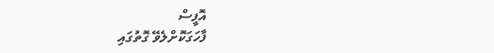އޮފީސް
ފާހަގަކޮށްލެވޭ ގޮތުގައި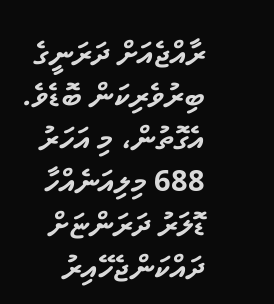ރާއްޖެއަށް ދަރަނީގެ ބިރުވެރިކަން ބޮޑެވެ. އެގޮތުން، މި އަހަރު 688 މިލިއަނެއްހާ ޑޮލަރު ދަރަންޏަށް ދައްކަންޖެހޭއިރު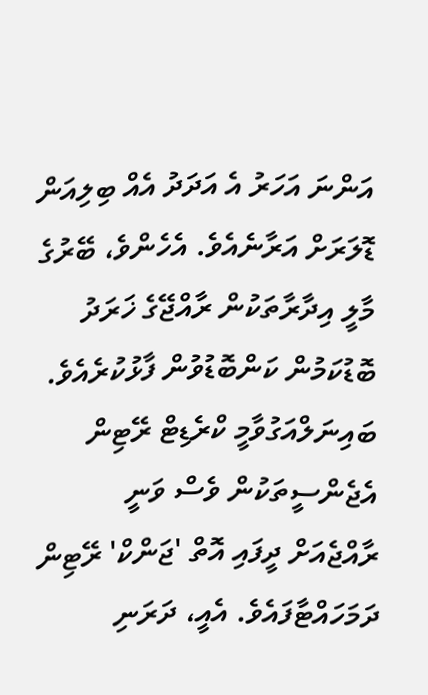އަންނަ އަހަރު އެ އަދަދު އެއް ބިލިއަން ޑޮލަރަށް އަރާނެއެވެ. އެހެންވެ، ބޭރުގެ މާލީ އިދާރާތަކުން ރާއްޖޭގެ ޚަރަދު ބޮޑުކަމުން ކަންބޮޑުވުން ފާޅުކުރެއެވެ.
ބައިނަލްއަގުވާމީ ކްރެޑިޓް ރޭޓިން އެޖެންސީތަކުން ވެސް ވަނީ ރާއްޖެއަށް ދީފައި އޮތް 'ޖަންކް' ރޭޓިން ދަމަހައްޓާފައެވެ. އެއީ، ދަރަނި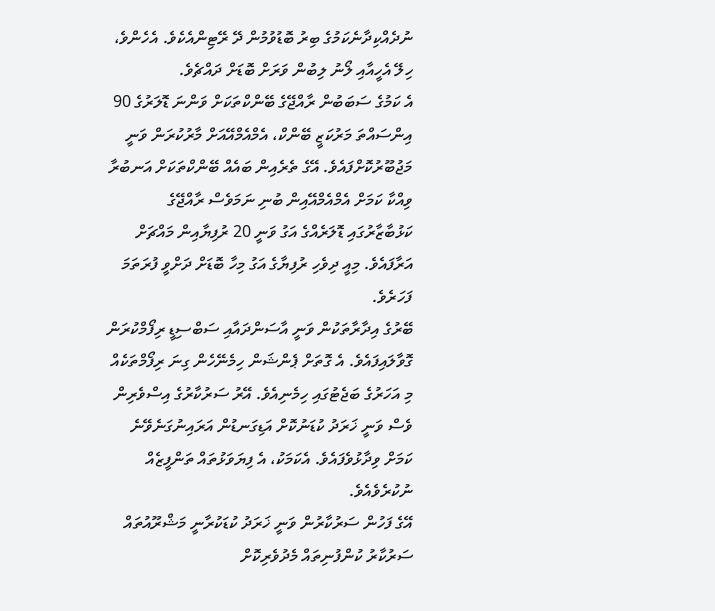ނުދެއްކިދާނެކަމުގެ ބިރު ބޮޑުވުމުން ދޭ ރޭޓިންއެކެވެ. އެހެންވެ، ހިލޭ އެހީއާއި ލޯނު ލިބުން ވަރަށް ބޮޑަށް ދައްޗެވެ.
އެ ކަމުގެ ސަބަބުން ރާއްޖޭގެ ބޭންކްތަކަށް ވަންނަ ޑޮލަރުގެ 90 އިންސައްތަ މަރުކަޒީ ބޭންކް، އެމްއެމްއޭއަށް މާރުކުރަން ވަނީ މަޖުބޫރުކޮށްފައެވެ. އޭގެ ތެރެއިން ބައެއް ބޭންކްތަކަށް އަނބުރާ ވިއްކާ ކަމަށް އެމްއެމްއޭއިން ބުނި ނަމަވެސް ރާއްޖޭގެ ކަޅުބާޒާރުގައި ޑޮލަރެއްގެ އަގު ވަނީ 20 ރުފިޔާއިން މައްޗަށް އަރާފައެވެ. މިއީ ދިވެހި ރުފިޔާގެ އަގު މިހާ ބޮޑަށް ދަށްވީ ފުރަތަމަ ފަހަރެވެ.
ބޭރުގެ އިދާރާތަކުން ވަނީ އާސަންދައާއި ސަބްސިޑީ ރިފޯމްކުރަން ގޮވާލައިފައެވެ. އެ ގޮތަށް ޕެންޝަން ހިމެނޭހެން ގިނަ ރިފޯމްތަކެއް މި އަހަރުގެ ބަޖެޓުގައި ހިމެނިއެވެ. އޭރު ސަރުކާރުގެ އިސްވެރިން ވެސް ވަނީ ޚަރަދު ކުޑަނުކޮށް އަޑިގަނޑުން އަރައިނުގަނެވޭނެ ކަމަށް ވިދާޅުވެފައެވެ. އެކަމަކު، އެ ފިޔަވަޅުތައް ތަންފީޒެއް ނުކުރެވެއެވެ.
އޭގެ ފަހުން ސަރުކާރުން ވަނީ ޚަރަދު ކުޑަކުރާނީ މަޝްރޫއުތައް ސަރުކާރު ކުންފުނިތައް މެދުވެރިކޮށް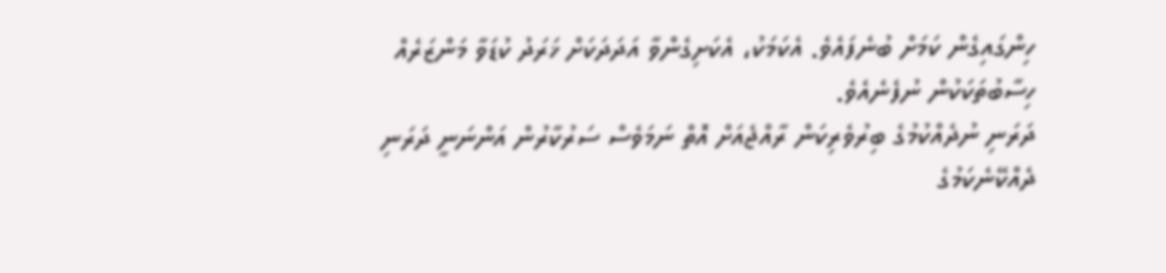ހިންގައިގެން ކަމަށް ބުނެފައެވެ. އެކަމަކު، އެކަށިގެންވާ އަދަދަކަށް ޚަރަދު ކުޑަވާ މަންޒަރެއް ހިސާބުތަކަކުން ނުފެނެއެވެ.
ދަރަނި ނުދެއްކުމުގެ ބިރުވެރިކަން ރާއްޖެއަށް އޮތް ނަމަވެސް ސަރުކާރުން އަންނަނީ ދަރަނި ދެއްކޭނެކަމުގެ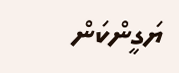ޔަގީންކަން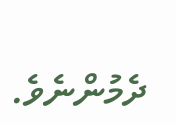ދެމުންނެވެ.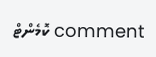comment ކޮމެންޓް